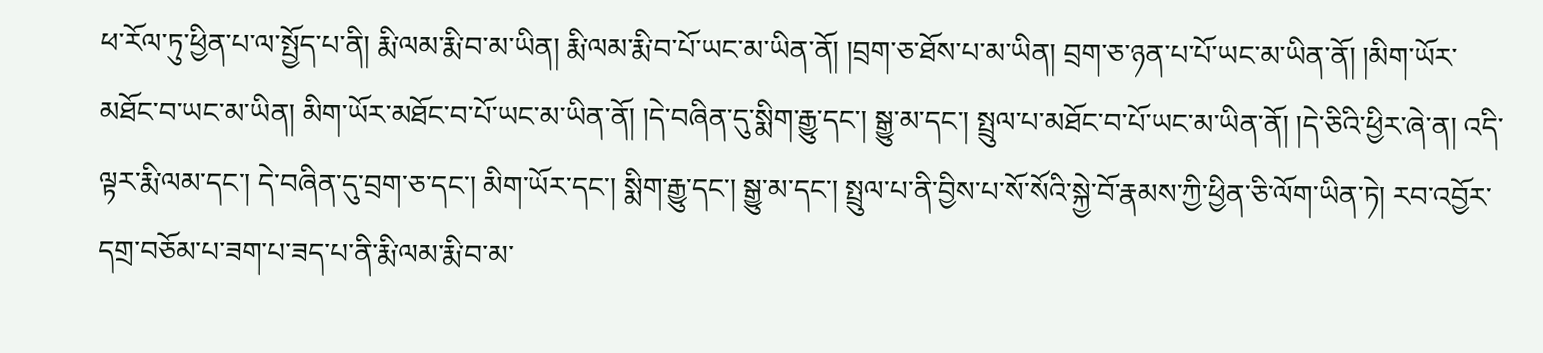ཕ་རོལ་ཏུ་ཕྱིན་པ་ལ་སྤྱོད་པ་ནི། རྨི་ལམ་རྨི་བ་མ་ཡིན། རྨི་ལམ་རྨི་བ་པོ་ཡང་མ་ཡིན་ནོ། །བྲག་ཅ་ཐོས་པ་མ་ཡིན། བྲག་ཅ་ཉན་པ་པོ་ཡང་མ་ཡིན་ནོ། །མིག་ཡོར་མཐོང་བ་ཡང་མ་ཡིན། མིག་ཡོར་མཐོང་བ་པོ་ཡང་མ་ཡིན་ནོ། །དེ་བཞིན་དུ་སྨིག་རྒྱུ་དང་། སྒྱུ་མ་དང་། སྤྲུལ་པ་མཐོང་བ་པོ་ཡང་མ་ཡིན་ནོ། །དེ་ཅིའི་ཕྱིར་ཞེ་ན། འདི་ལྟར་རྨི་ལམ་དང་། དེ་བཞིན་དུ་བྲག་ཅ་དང་། མིག་ཡོར་དང་། སྨིག་རྒྱུ་དང་། སྒྱུ་མ་དང་། སྤྲུལ་པ་ནི་བྱིས་པ་སོ་སོའི་སྐྱེ་བོ་རྣམས་ཀྱི་ཕྱིན་ཅི་ལོག་ཡིན་ཏེ། རབ་འབྱོར་དགྲ་བཅོམ་པ་ཟག་པ་ཟད་པ་ནི་རྨི་ལམ་རྨི་བ་མ་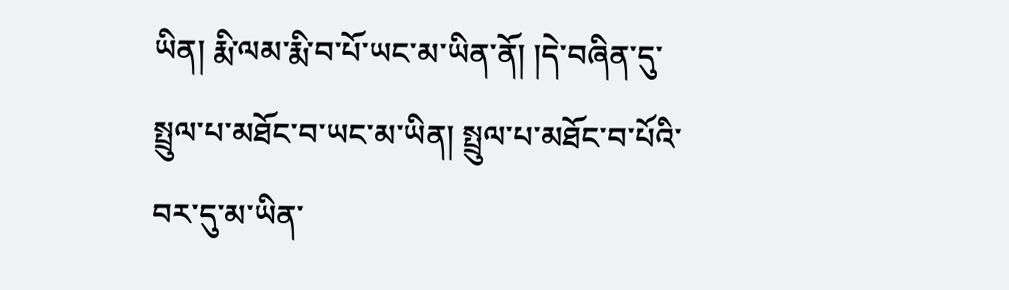ཡིན། རྨི་ལམ་རྨི་བ་པོ་ཡང་མ་ཡིན་ནོ། །དེ་བཞིན་དུ་སྤྲུལ་པ་མཐོང་བ་ཡང་མ་ཡིན། སྤྲུལ་པ་མཐོང་བ་པོའི་བར་དུ་མ་ཡིན་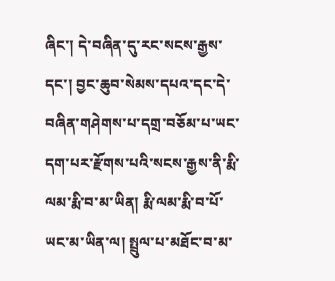ཞིང་། དེ་བཞིན་དུ་རང་སངས་རྒྱས་དང་། བྱང་ཆུབ་སེམས་དཔའ་དང་དེ་བཞིན་གཤེགས་པ་དགྲ་བཅོམ་པ་ཡང་དག་པར་རྫོགས་པའི་སངས་རྒྱས་ནི་རྨི་ལམ་རྨི་བ་མ་ཡིན། རྨི་ལམ་རྨི་བ་པོ་ཡང་མ་ཡིན་ལ། སྤྲུལ་པ་མཐོང་བ་མ་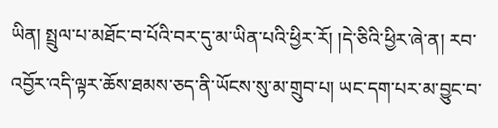ཡིན། སྤྲུལ་པ་མཐོང་བ་པོའི་བར་དུ་མ་ཡིན་པའི་ཕྱིར་རོ། །དེ་ཅིའི་ཕྱིར་ཞེ་ན། རབ་འབྱོར་འདི་ལྟར་ཆོས་ཐམས་ཅད་ནི་ཡོངས་སུ་མ་གྲུབ་པ། ཡང་དག་པར་མ་བྱུང་བ་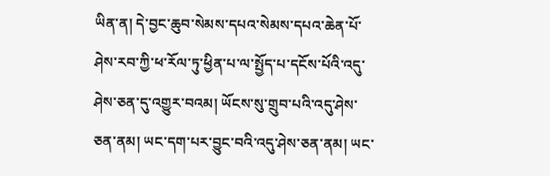ཡིན་ན། དེ་བྱང་ཆུབ་སེམས་དཔའ་སེམས་དཔའ་ཆེན་པོ་ཤེས་རབ་ཀྱི་ཕ་རོལ་ཏུ་ཕྱིན་པ་ལ་སྤྱོད་པ་དངོས་པོའི་འདུ་ཤེས་ཅན་དུ་འགྱུར་བའམ། ཡོངས་སུ་གྲུབ་པའི་འདུ་ཤེས་ཅན་ནམ། ཡང་དག་པར་བྱུང་བའི་འདུ་ཤེས་ཅན་ནམ། ཡང་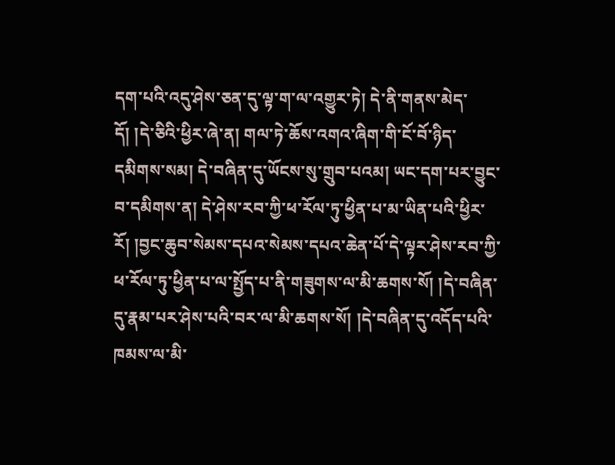དག་པའི་འདུ་ཤེས་ཅན་དུ་ལྟ་ག་ལ་འགྱུར་ཏེ། དེ་ནི་གནས་མེད་དོ། །དེ་ཅིའི་ཕྱིར་ཞེ་ན། གལ་ཏེ་ཆོས་འགའ་ཞིག་གི་ངོ་བོ་ཉིད་དམིགས་སམ། དེ་བཞིན་དུ་ཡོངས་སུ་གྲུབ་པའམ། ཡང་དག་པར་བྱུང་བ་དམིགས་ན། དེ་ཤེས་རབ་ཀྱི་ཕ་རོལ་ཏུ་ཕྱིན་པ་མ་ཡིན་པའི་ཕྱིར་རོ། །བྱང་ཆུབ་སེམས་དཔའ་སེམས་དཔའ་ཆེན་པོ་དེ་ལྟར་ཤེས་རབ་ཀྱི་ཕ་རོལ་ཏུ་ཕྱིན་པ་ལ་སྤྱོད་པ་ནི་གཟུགས་ལ་མི་ཆགས་སོ། །དེ་བཞིན་དུ་རྣམ་པར་ཤེས་པའི་བར་ལ་མི་ཆགས་སོ། །དེ་བཞིན་དུ་འདོད་པའི་ཁམས་ལ་མི་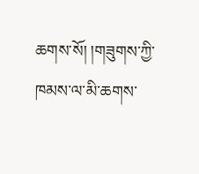ཆགས་སོ། །གཟུགས་ཀྱི་ཁམས་ལ་མི་ཆགས་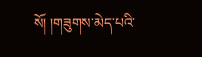སོ། །གཟུགས་མེད་པའི་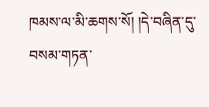ཁམས་ལ་མི་ཆགས་སོ། །དེ་བཞིན་དུ་བསམ་གཏན་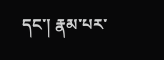དང་། རྣམ་པར་